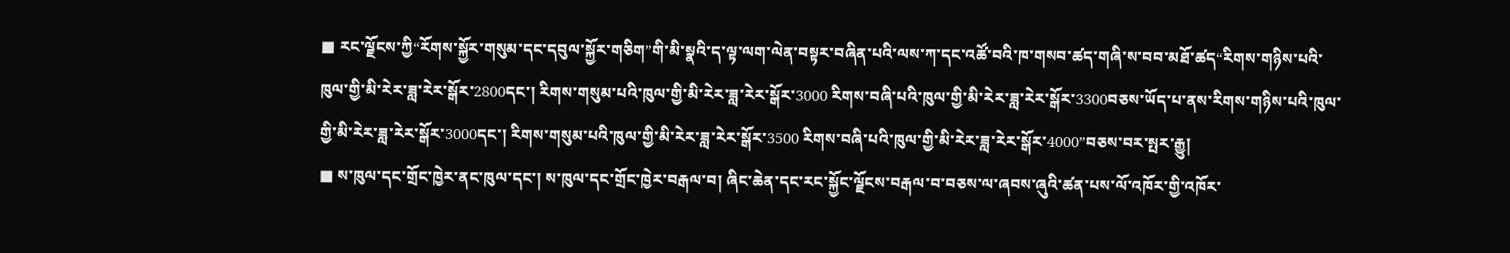■ རང་ལྗོངས་ཀྱི“རོགས་སྐྱོར་གསུམ་དང་དབུལ་སྐྱོར་གཅིག”གི་མི་སྣའི་ད་ལྟ་ལག་ལེན་བསྟར་བཞིན་པའི་ལས་ཀ་དང་འཚོ་བའི་ཁ་གསབ་ཚད་གཞི་ས་བབ་མཐོ་ཚད“རིགས་གཉིས་པའི་ཁུལ་གྱི་མི་རེར་ཟླ་རེར་སྒོར་2800དང་། རིགས་གསུམ་པའི་ཁུལ་གྱི་མི་རེར་ཟླ་རེར་སྒོར་3000 རིགས་བཞི་པའི་ཁུལ་གྱི་མི་རེར་ཟླ་རེར་སྒོར་3300བཅས་ཡོད་པ་ནས་རིགས་གཉིས་པའི་ཁུལ་གྱི་མི་རེར་ཟླ་རེར་སྒོར་3000དང་། རིགས་གསུམ་པའི་ཁུལ་གྱི་མི་རེར་ཟླ་རེར་སྒོར་3500 རིགས་བཞི་པའི་ཁུལ་གྱི་མི་རེར་ཟླ་རེར་སྒོར་4000”བཅས་བར་སྤར་རྒྱུ།
■ ས་ཁུལ་དང་གྲོང་ཁྱེར་ནང་ཁུལ་དང་། ས་ཁུལ་དང་གྲོང་ཁྱེར་བརྒལ་བ། ཞིང་ཆེན་དང་རང་སྐྱོང་ལྗོངས་བརྒལ་བ་བཅས་ལ་ཞབས་ཞུའི་ཚན་པས་ལོ་འཁོར་གྱི་འཁོར་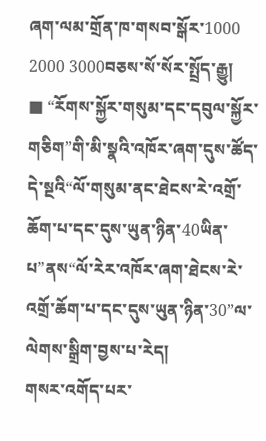ཞག་ལམ་གྲོན་ཁ་གསབ་སྒོར་1000 2000 3000བཅས་སོ་སོར་སྤྲོད་རྒྱུ།
■ “རོགས་སྐྱོར་གསུམ་དང་དབུལ་སྐྱོར་གཅིག”གི་མི་སྣའི་འཁོར་ཞག་དུས་ཚོད་དེ་སྔའི“ལོ་གསུམ་ནང་ཐེངས་རེ་འགྲོ་ཆོག་པ་དང་དུས་ཡུན་ཉིན་40ཡིན་པ”ནས“ལོ་རེར་འཁོར་ཞག་ཐེངས་རེ་འགྲོ་ཆོག་པ་དང་དུས་ཡུན་ཉིན་30”ལ་ལེགས་སྒྲིག་བྱས་པ་རེད།
གསར་འགོད་པར་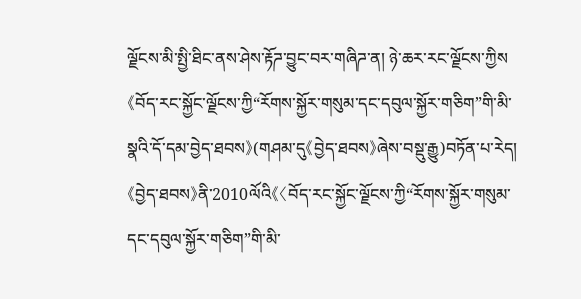ལྗོངས་མི་སྤྱི་ཐིང་ནས་ཤེས་རྟོཌ་བྱུང་བར་གཞིཌ་ན། ཉེ་ཆར་རང་ལྗོངས་ཀྱིས《བོད་རང་སྐྱོང་ལྗོངས་ཀྱི“རོགས་སྐྱོར་གསུམ་དང་དབུལ་སྐྱོར་གཅིག”གི་མི་སྣའི་དོ་དམ་བྱེད་ཐབས》(གཤམ་དུ《བྱེད་ཐབས》ཞེས་བསྡུ་རྒྱུ)བཏོན་པ་རེད།
《བྱེད་ཐབས》ནི་2010ལོའི《〈བོད་རང་སྐྱོང་ལྗོངས་ཀྱི“རོགས་སྐྱོར་གསུམ་དང་དབུལ་སྐྱོར་གཅིག”གི་མི་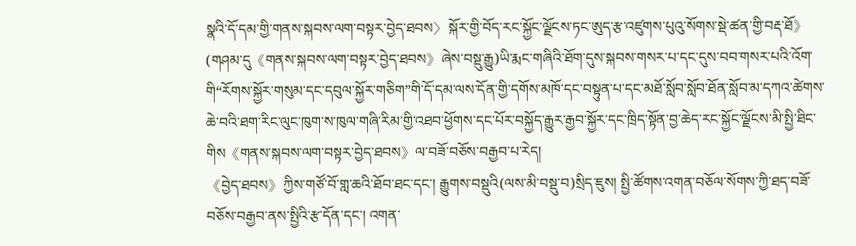སྣའི་དོ་དམ་གྱི་གནས་སྐབས་ལག་བསྟར་བྱེད་ཐབས〉སྐོར་གྱི་བོད་རང་སྐྱོང་ལྗོངས་ཏང་ཨུད་རྩ་འཛུགས་པུའུ་སོགས་སྡེ་ཚན་གྱི་བརྡ་ཐོ》(གཤམ་དུ《གནས་སྐབས་ལག་བསྟར་བྱེད་ཐབས》ཞེས་བསྡུ་རྒྱུ)ཡི་རྨང་གཞིའི་ཐོག་དུས་སྐབས་གསར་པ་དང་དུས་བབ་གསར་པའི་འོག་གི“རོགས་སྐྱོར་གསུམ་དང་དབུལ་སྐྱོར་གཅིག”གི་དོ་དམ་ལས་དོན་གྱི་དགོས་མཁོ་དང་བསྟུན་པ་དང་མཐོ་སློབ་སློབ་ཐོན་སློབ་མ་དཀའ་ཚེགས་ཆེ་བའི་ཐག་རིང་ལུང་ཁུག་ས་ཁུལ་གཞི་རིམ་གྱི་འཐབ་ཕྱོགས་དང་པོར་བསྐྱོད་རྒྱུར་རྒྱབ་སྐྱོར་དང་ཁྲིད་སྟོན་བྱ་ཆེད་རང་སྐྱོང་ལྗོངས་མི་སྤྱི་ཐིང་གིས《གནས་སྐབས་ལག་བསྟར་བྱེད་ཐབས》ལ་བཟོ་བཅོས་བརྒྱབ་པ་རེད།
《བྱེད་ཐབས》ཀྱིས་གཙོ་བོ་གླ་ཆའི་ཐོབ་ཐང་དང་། རྒྱུགས་བསྡུའི(ལས་མི་བསྡུ་བ)སྲིད་ཇུས། སྤྱི་ཚོགས་འགན་བཅོལ་སོགས་ཀྱི་ཐད་བཟོ་བཅོས་བརྒྱབ་ནས་སྤྱིའི་རྩ་དོན་དང་། འགན་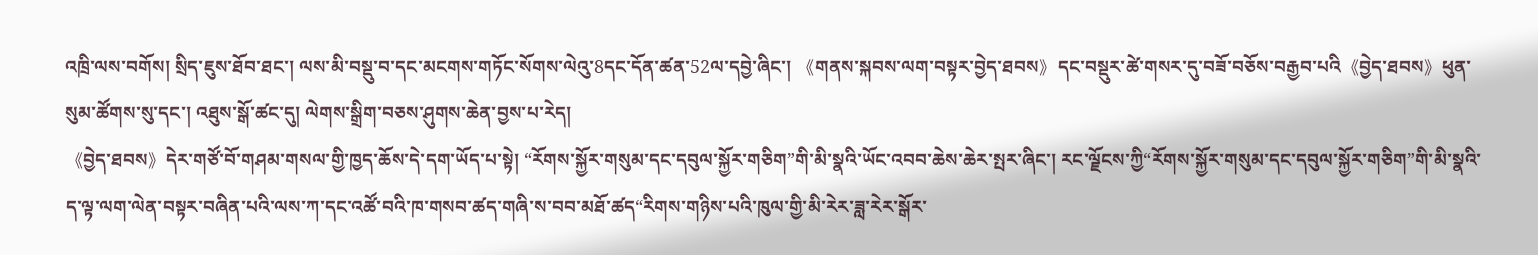འཁྲི་ལས་བགོས། སྲིད་ཇུས་ཐོབ་ཐང་། ལས་མི་བསྡུ་བ་དང་མངགས་གཏོང་སོགས་ལེའུ་8དང་དོན་ཚན་52ལ་དབྱེ་ཞིང་། 《གནས་སྐབས་ལག་བསྟར་བྱེད་ཐབས》དང་བསྡུར་ཚེ་གསར་དུ་བཟོ་བཅོས་བརྒྱབ་པའི《བྱེད་ཐབས》ཕུན་སུམ་ཚོགས་སུ་དང་། འཐུས་སྒོ་ཚང་དུ། ལེགས་སྒྲིག་བཅས་ཤུགས་ཆེན་བྱས་པ་རེད།
《བྱེད་ཐབས》དེར་གཙོ་བོ་གཤམ་གསལ་གྱི་ཁྱད་ཆོས་དེ་དག་ཡོད་པ་སྟེ། “རོགས་སྐྱོར་གསུམ་དང་དབུལ་སྐྱོར་གཅིག”གི་མི་སྣའི་ཡོང་འབབ་ཆེས་ཆེར་སྤར་ཞིང་། རང་ལྗོངས་ཀྱི“རོགས་སྐྱོར་གསུམ་དང་དབུལ་སྐྱོར་གཅིག”གི་མི་སྣའི་ད་ལྟ་ལག་ལེན་བསྟར་བཞིན་པའི་ལས་ཀ་དང་འཚོ་བའི་ཁ་གསབ་ཚད་གཞི་ས་བབ་མཐོ་ཚད“རིགས་གཉིས་པའི་ཁུལ་གྱི་མི་རེར་ཟླ་རེར་སྒོར་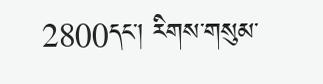2800དང་། རིགས་གསུམ་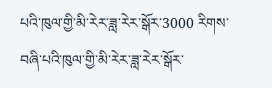པའི་ཁུལ་གྱི་མི་རེར་ཟླ་རེར་སྒོར་3000 རིགས་བཞི་པའི་ཁུལ་གྱི་མི་རེར་ཟླ་རེར་སྒོར་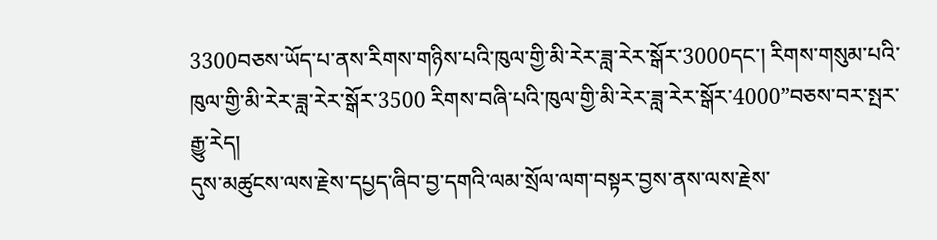3300བཅས་ཡོད་པ་ནས་རིགས་གཉིས་པའི་ཁུལ་གྱི་མི་རེར་ཟླ་རེར་སྒོར་3000དང་། རིགས་གསུམ་པའི་ཁུལ་གྱི་མི་རེར་ཟླ་རེར་སྒོར་3500 རིགས་བཞི་པའི་ཁུལ་གྱི་མི་རེར་ཟླ་རེར་སྒོར་4000”བཅས་བར་སྤར་རྒྱུ་རེད།
དུས་མཚུངས་ལས་རྗེས་དཔྱད་ཞིབ་བྱ་དགའི་ལམ་སྲོལ་ལག་བསྟར་བྱས་ནས་ལས་རྗེས་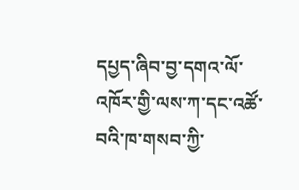དཔྱད་ཞིབ་བྱ་དགའ་ལོ་འཁོར་གྱི་ལས་ཀ་དང་འཚོ་བའི་ཁ་གསབ་ཀྱི་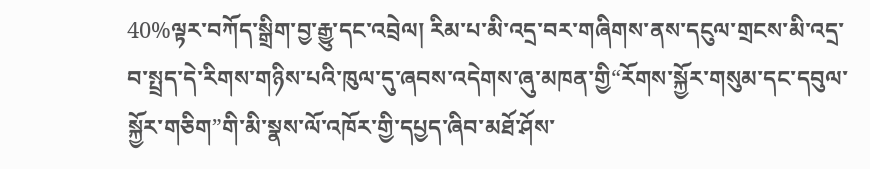40%ལྟར་བཀོད་སྒྲིག་བྱ་རྒྱུ་དང་འབྲེལ། རིམ་པ་མི་འདྲ་བར་གཞིགས་ནས་དངུལ་གྲངས་མི་འདྲ་བ་སྤྲད་དེ་རིགས་གཉིས་པའི་ཁུལ་དུ་ཞབས་འདེགས་ཞུ་མཁན་གྱི“རོགས་སྐྱོར་གསུམ་དང་དབུལ་སྐྱོར་གཅིག”གི་མི་སྣས་ལོ་འཁོར་གྱི་དཔྱད་ཞིབ་མཐོ་ཤོས་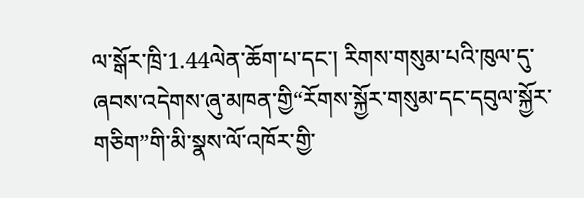ལ་སྒོར་ཁྲི་1.44ལེན་ཆོག་པ་དང་། རིགས་གསུམ་པའི་ཁུལ་དུ་ཞབས་འདེགས་ཞུ་མཁན་གྱི“རོགས་སྐྱོར་གསུམ་དང་དབུལ་སྐྱོར་གཅིག”གི་མི་སྣས་ལོ་འཁོར་གྱི་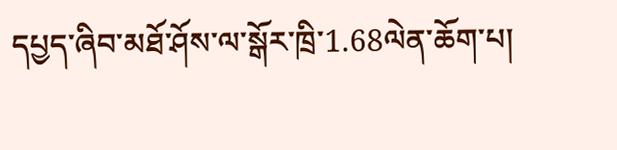དཔྱད་ཞིབ་མཐོ་ཤོས་ལ་སྒོར་ཁྲི་1.68ལེན་ཆོག་པ།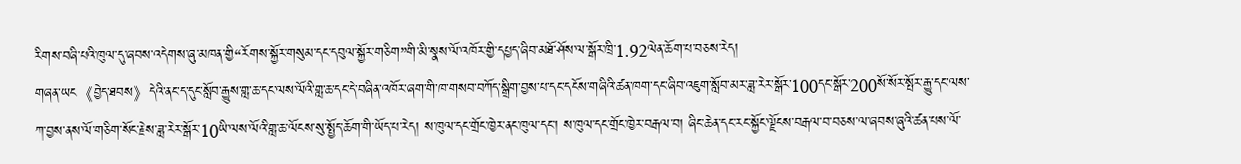རིགས་བཞི་པའི་ཁུལ་དུ་ཞབས་འདེགས་ཞུ་མཁན་གྱི“རོགས་སྐྱོར་གསུམ་དང་དབུལ་སྐྱོར་གཅིག”གི་མི་སྣས་ལོ་འཁོར་གྱི་དཔྱད་ཞིབ་མཐོ་ཤོས་ལ་སྒོར་ཁྲི་1.92ལེན་ཆོག་པ་བཅས་རེད།
གཞན་ཡང《བྱེད་ཐབས》དེའི་ནང་ད་དུང་སློབ་རྒྱུས་གླ་ཆ་དང་ལས་ལོའི་གླ་ཆ་དང་དེ་བཞིན་འཁོར་ཞག་གི་ཁ་གསབ་བཀོད་སྒྲིག་བྱས་པ་དང་དངོས་གཞིའི་ཚན་ཁག་དང་ཞིབ་འཇུག་སློབ་མར་ཟླ་རེར་སྒོར་100དང་སྒོར་200སོ་སོར་སྤོར་རྒྱུ་དང་ལས་ཀ་བྱས་ནས་ལོ་གཅིག་སོང་རྗེས་ཟླ་རེར་སྒོར་10ཡི་ལས་ལོའི་གླ་ཆ་ལོངས་སུ་སྤྱོད་ཆོག་གི་ཡོད་པ་རེད། ས་ཁུལ་དང་གྲོང་ཁྱེར་ནང་ཁུལ་དང་། ས་ཁུལ་དང་གྲོང་ཁྱེར་བརྒལ་བ། ཞིང་ཆེན་དང་རང་སྐྱོང་ལྗོངས་བརྒལ་བ་བཅས་ལ་ཞབས་ཞུའི་ཚན་པས་ལོ་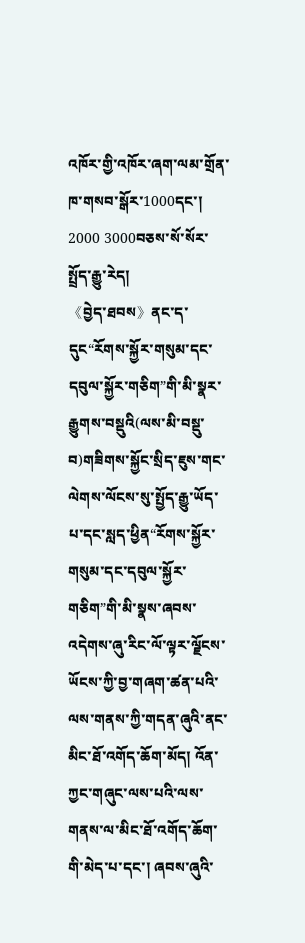འཁོར་གྱི་འཁོར་ཞག་ལམ་གྲོན་ཁ་གསབ་སྒོར་1000དང་། 2000 3000བཅས་སོ་སོར་སྤྲོད་རྒྱུ་རེད།
《བྱེད་ཐབས》ནང་ད་དུང“རོགས་སྐྱོར་གསུམ་དང་དབུལ་སྐྱོར་གཅིག”གི་མི་སྣར་རྒྱུགས་བསྡུའི(ལས་མི་བསྡུ་བ)གཟིགས་སྐྱོང་སྲིད་ཇུས་གང་ལེགས་ལོངས་སུ་སྤྱོད་རྒྱུ་ཡོད་པ་དང་སླད་ཕྱིན“རོགས་སྐྱོར་གསུམ་དང་དབུལ་སྐྱོར་གཅིག”གི་མི་སྣས་ཞབས་འདེགས་ཞུ་རིང་ལོ་ལྟར་ལྗོངས་ཡོངས་ཀྱི་བྱ་གཞག་ཚན་པའི་ལས་གནས་ཀྱི་གདན་ཞུའི་ནང་མིང་ཐོ་འགོད་ཆོག་མོད། འོན་ཀྱང་གཞུང་ལས་པའི་ལས་གནས་ལ་མིང་ཐོ་འགོད་ཆོག་གི་མེད་པ་དང་། ཞབས་ཞུའི་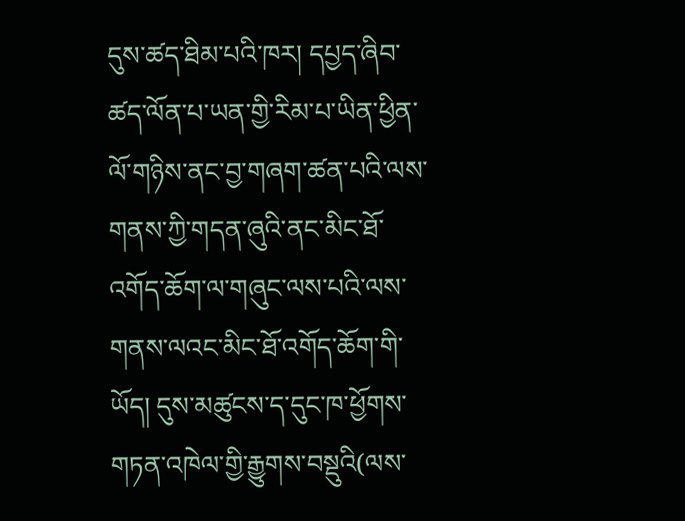དུས་ཚད་ཐིམ་པའི་ཁར། དཔྱད་ཞིབ་ཚད་ལོན་པ་ཡན་གྱི་རིམ་པ་ཡིན་ཕྱིན་ལོ་གཉིས་ནང་བྱ་གཞག་ཚན་པའི་ལས་གནས་ཀྱི་གདན་ཞུའི་ནང་མིང་ཐོ་འགོད་ཆོག་ལ་གཞུང་ལས་པའི་ལས་གནས་ལའང་མིང་ཐོ་འགོད་ཆོག་གི་ཡོད། དུས་མཚུངས་ད་དུང་ཁ་ཕྱོགས་གཏན་འཁེལ་གྱི་རྒྱུགས་བསྡུའི(ལས་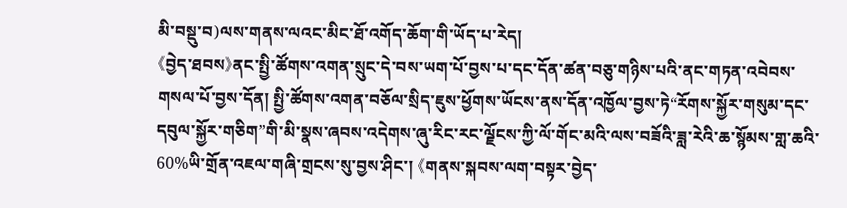མི་བསྡུ་བ)ལས་གནས་ལའང་མིང་ཐོ་འགོད་ཆོག་གི་ཡོད་པ་རེད།
《བྱེད་ཐབས》ནང་སྤྱི་ཚོགས་འགན་སྲུང་དེ་བས་ཡག་པོ་བྱས་པ་དང་དོན་ཚན་བཅུ་གཉིས་པའི་ནང་གཏན་འབེབས་གསལ་པོ་བྱས་དོན། སྤྱི་ཚོགས་འགན་བཅོལ་སྲིད་ཇུས་ཕྱོགས་ཡོངས་ནས་དོན་འཁྱོལ་བྱས་ཏེ“རོགས་སྐྱོར་གསུམ་དང་དབུལ་སྐྱོར་གཅིག”གི་མི་སྣས་ཞབས་འདེགས་ཞུ་རིང་རང་ལྗོངས་ཀྱི་ལོ་གོང་མའི་ལས་བཟོའི་ཟླ་རེའི་ཆ་སྙོམས་གླ་ཆའི་60%ཡི་གྲོན་འཇལ་གཞི་གྲངས་སུ་བྱས་ཤིང་། 《གནས་སྐབས་ལག་བསྟར་བྱེད་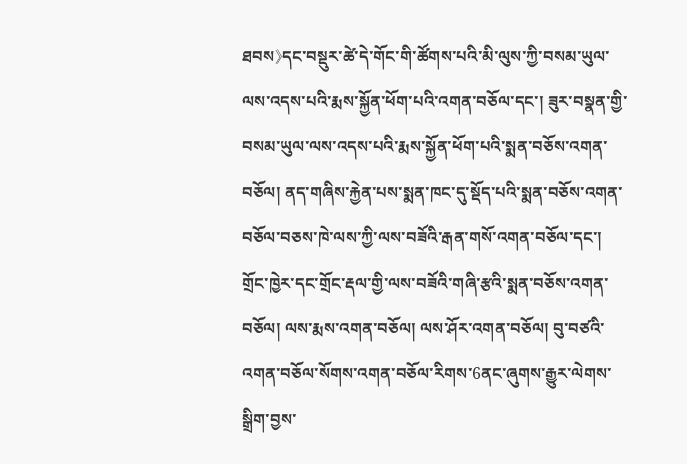ཐབས》དང་བསྡུར་ཚེ་དེ་གོང་གི་ཚོགས་པའི་མི་ལུས་ཀྱི་བསམ་ཡུལ་ལས་འདས་པའི་རྨས་སྐྱོན་ཕོག་པའི་འགན་བཅོལ་དང་། ཟུར་བསྣན་གྱི་བསམ་ཡུལ་ལས་འདས་པའི་རྨས་སྐྱོན་ཕོག་པའི་སྨན་བཅོས་འགན་བཅོལ། ནད་གཞིས་རྐྱེན་པས་སྨན་ཁང་དུ་སྡོད་པའི་སྨན་བཅོས་འགན་བཅོལ་བཅས་ཁེ་ལས་ཀྱི་ལས་བཟོའི་རྒན་གསོ་འགན་བཅོལ་དང་། གྲོང་ཁྱེར་དང་གྲོང་རྡལ་གྱི་ལས་བཟོའི་གཞི་རྩའི་སྨན་བཅོས་འགན་བཅོལ། ལས་རྨས་འགན་བཅོལ། ལས་ཤོར་འགན་བཅོལ། བུ་བཙའི་འགན་བཅོལ་སོགས་འགན་བཅོལ་རིགས་6ནང་ཞུགས་རྒྱུར་ལེགས་སྒྲིག་བྱས་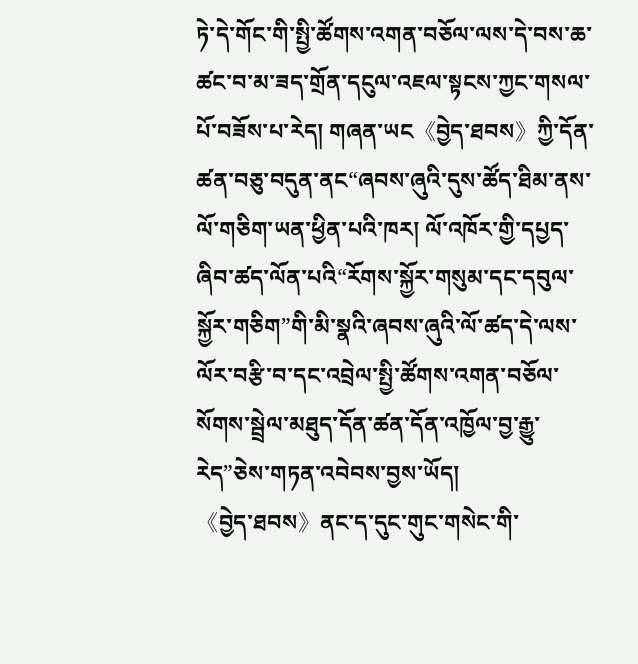ཏེ་དེ་གོང་གི་སྤྱི་ཚོགས་འགན་བཅོལ་ལས་དེ་བས་ཆ་ཚང་བ་མ་ཟད་གྲོན་དངུལ་འཇལ་སྟངས་ཀྱང་གསལ་པོ་བཟོས་པ་རེད། གཞན་ཡང《བྱེད་ཐབས》ཀྱི་དོན་ཚན་བཅུ་བདུན་ནང“ཞབས་ཞུའི་དུས་ཚོད་ཐིམ་ནས་ལོ་གཅིག་ཡན་ཕྱིན་པའི་ཁར། ལོ་འཁོར་གྱི་དཔྱད་ཞིབ་ཚད་ལོན་པའི“རོགས་སྐྱོར་གསུམ་དང་དབུལ་སྐྱོར་གཅིག”གི་མི་སྣའི་ཞབས་ཞུའི་ལོ་ཚད་དེ་ལས་ལོར་བརྩི་བ་དང་འབྲེལ་སྤྱི་ཚོགས་འགན་བཅོལ་སོགས་སྦྲེལ་མཐུད་དོན་ཚན་དོན་འཁྱོལ་བྱ་རྒྱུ་རེད”ཅེས་གཏན་འབེབས་བྱས་ཡོད།
《བྱེད་ཐབས》ནང་ད་དུང་གུང་གསེང་གི་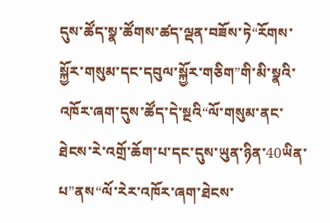དུས་ཚོད་སྣ་ཚོགས་ཚད་ལྡན་བཟོས་ཏེ“རོགས་སྐྱོར་གསུམ་དང་དབུལ་སྐྱོར་གཅིག”གི་མི་སྣའི་འཁོར་ཞག་དུས་ཚོད་དེ་སྔའི“ལོ་གསུམ་ནང་ཐེངས་རེ་འགྲོ་ཆོག་པ་དང་དུས་ཡུན་ཉིན་40ཡིན་པ”ནས“ལོ་རེར་འཁོར་ཞག་ཐེངས་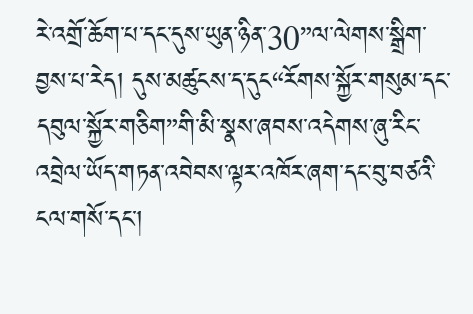རེ་འགྲོ་ཆོག་པ་དང་དུས་ཡུན་ཉིན་30”ལ་ལེགས་སྒྲིག་བྱས་པ་རེད། དུས་མཚུངས་ད་དུང“རོགས་སྐྱོར་གསུམ་དང་དབུལ་སྐྱོར་གཅིག”གི་མི་སྣས་ཞབས་འདེགས་ཞུ་རིང་འབྲེལ་ཡོད་གཏན་འབེབས་ལྟར་འཁོར་ཞག་དང་བུ་བཙའི་ངལ་གསོ་དང་།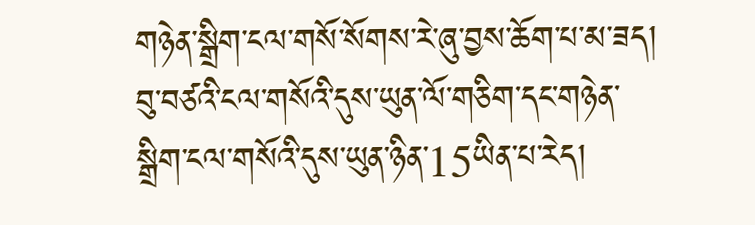གཉེན་སྒྲིག་ངལ་གསོ་སོགས་རེ་ཞུ་བྱས་ཆོག་པ་མ་ཟད། བུ་བཙའི་ངལ་གསོའི་དུས་ཡུན་ལོ་གཅིག་དང་གཉེན་སྒྲིག་ངལ་གསོའི་དུས་ཡུན་ཉིན་15ཡིན་པ་རེད།